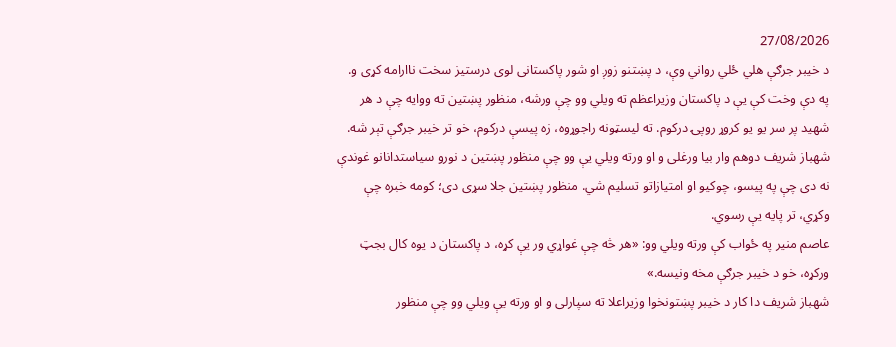27/08/2026
د خیبر جرګې هلي ځلي رواني وې، د پښتنو زوږ او شور پاکستانی لوی درستیز سخت ناارامه کړی و.
په دې وخت کې یې د پاکستان وزیراعظم ته ویلي وو چې ورشه، منظور پښتین ته ووایه چې د هر شهید پر سر یو یو کروړ روپۍ درکوم. ته لیسټونه راجوړوه، زه پیسې درکوم، خو تر خیبر جرګې تېر شه.
شهباز شریف دوهم وار بیا ورغلی و او ورته ویلي یې وو چې منظور پښتین د نورو سیاستدانانو غوندې نه دی چې په پیسو، چوکیو او امتیازاتو تسلیم شي. منظور پښتین جلا سړی دی؛ کومه خبره چې وکړي، تر پایه یې رسوي.
عاصم منیر په ځواب کې ورته ویلي وو: «هر څه چې غواړي ور یې کړه، د پاکستان د یوه کال بجټ ورکړه، خو د خیبر جرګې مخه ونیسه.»
شهباز شریف دا کار د خیبر پښتونخوا وزیراعلا ته سپارلی و او ورته یې ویلي وو چې منظور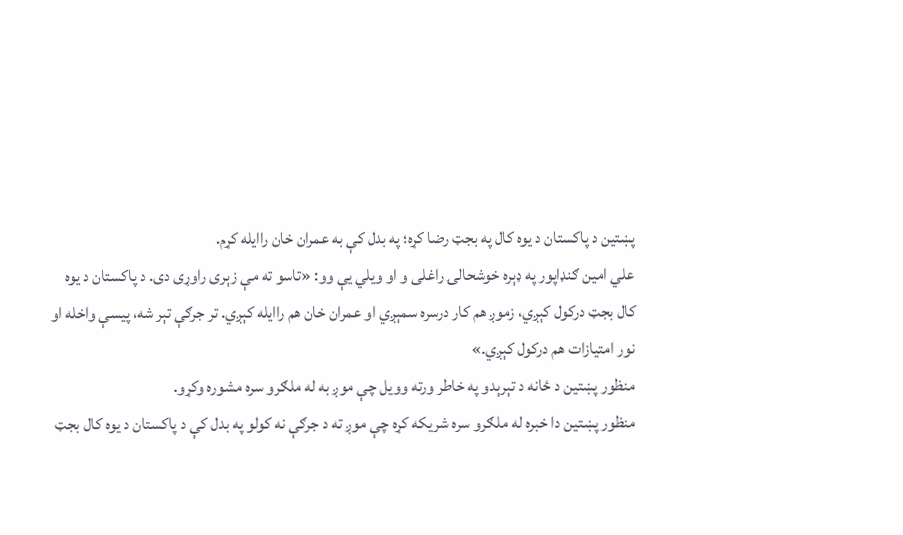پښتین د پاکستان د یوه کال په بجټ رضا کړه؛ په بدل کې به عمران خان راایله کړم.
علي امین ګنډاپور په ډېره خوشحالۍ راغلی و او ویلي یې وو: «تاسو ته مې زېری راوړی دی. د پاکستان د یوه کال بجټ درکول کېږي، زموږ هم کار درسره سمېږي او عمران خان هم راایله کېږي. تر جرګې تېر شه، پیسې واخله او نور امتیازات هم درکول کېږي.»
منظور پښتین د ځانه د تېرېدو په خاطر ورته وویل چې موږ به له ملګرو سره مشوره وکړو.
منظور پښتین دا خبره له ملګرو سره شریکه کړه چې موږ ته د جرګې نه کولو په بدل کې د پاکستان د یوه کال بجټ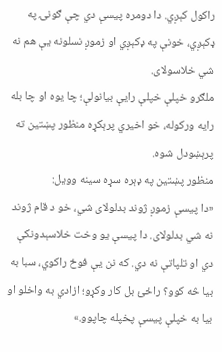راکول کېږي. دا دومره پیسې دي چې ګونۍ په ډکېږي، خونې په ډکېږي او زموږ نسلونه یې هم نه شي خلاسولای.
ملګرو خپلې خپلې رایې بیانولې؛ چا یوه او چا بله رایه ورکوله، خو اخیري پرېکړه منظور پښتین ته پرېښودل شوه.
منظور پښتین په ډېره سړه سینه وویل:
«دا پیسې زموږ ژوند بدلولای شي، خو د قام ژوند نه شي بدلولای. دا پیسې یو وخت خلاسېدونکې دي او تلپاتې نه دي. که نن یې فوځ راکوي، سبا به بیا څه کوو؟ راځئ بل کار وکړو؛ ازادي به واخلو او بیا به خپلې پیسې پخپله چاپوو.»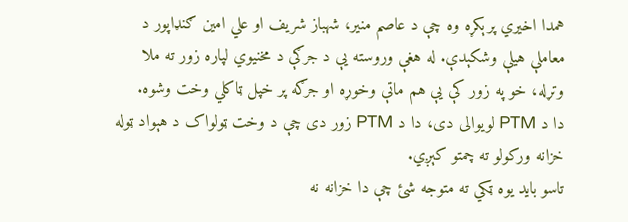همدا اخیري پرېکړه وه چې د عاصم منیر، شهباز شریف او علي امین ګنډاپور د معاملې هیلې وشکېدې. له هغې وروسته یې د جرګې د مخنیوي لپاره زور ته ملا وتړله، خو په زور کې یې هم ماتې وخوړه او جرګه پر خپل ټاکلي وخت وشوه.
دا د PTM لویوالی دی، دا د PTM زور دی چې د وخت ټولواک د هېواد ټوله خزانه ورکولو ته چمتو کېږي.
تاسو باید یوه ټکي ته متوجه شئ چې دا خزانه نه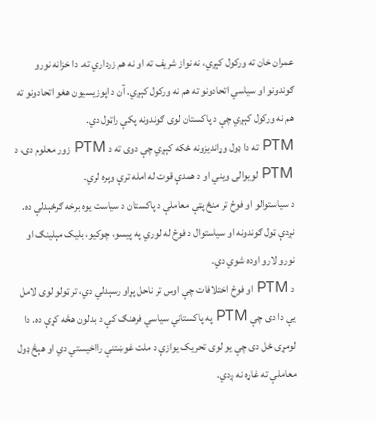عمران خان ته ورکول کېږي، نه نواز شریف ته او نه هم زرداري ته. دا خزانه نورو ګوندونو او سیاسي اتحادونو ته هم نه ورکول کېږي. آن د اپوزیسیون هغو اتحادونو ته هم نه ورکول کېږي چې د پاکستان لوی ګوندونه پکې راټول دي.
PTM ته دا ډول وړاندیزونه ځکه کېږي چې دوی ته د PTM زور معلوم دی، د PTM لویوالی ویني او د همدې قوت له امله ترې وېره لري.
د سیاستوالو او فوځ تر منځ پټې معاملې د پاکستان د سیاست یوه برخه ګرځېدلې ده. نږدې ټول ګوندونه او سیاستوال د فوځ له لوري په پیسو، چوکیو، بلیک مېلینګ او نورو لارو اوده شوي دي.
د PTM او فوځ اختلافات چې اوس تر ناحل پړاو رسېدلي دي، تر ټولو لوی لامل یې دا دی چې PTM په پاکستاني سیاسي فرهنګ کې د بدلون هڅه کړې ده. دا لومړی ځل دی چې یو لوی تحریک یوازې د ملت غوښتنې رااخیستي دي او هېڅ ډول معاملې ته غاړه نه ږدي.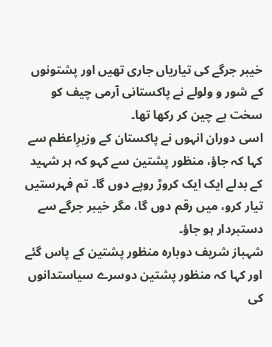خیبر جرگے کی تیاریاں جاری تھیں اور پشتونوں کے شور و ولولے نے پاکستانی آرمی چیف کو سخت بے چین کر رکھا تھا۔
اسی دوران انہوں نے پاکستان کے وزیرِاعظم سے کہا کہ جاؤ، منظور پشتین سے کہو کہ ہر شہید کے بدلے ایک ایک کروڑ روپے دوں گا۔ تم فہرستیں تیار کرو، میں رقم دوں گا، مگر خیبر جرگے سے دستبردار ہو جاؤ۔
شہباز شریف دوبارہ منظور پشتین کے پاس گئے اور کہا کہ منظور پشتین دوسرے سیاستدانوں کی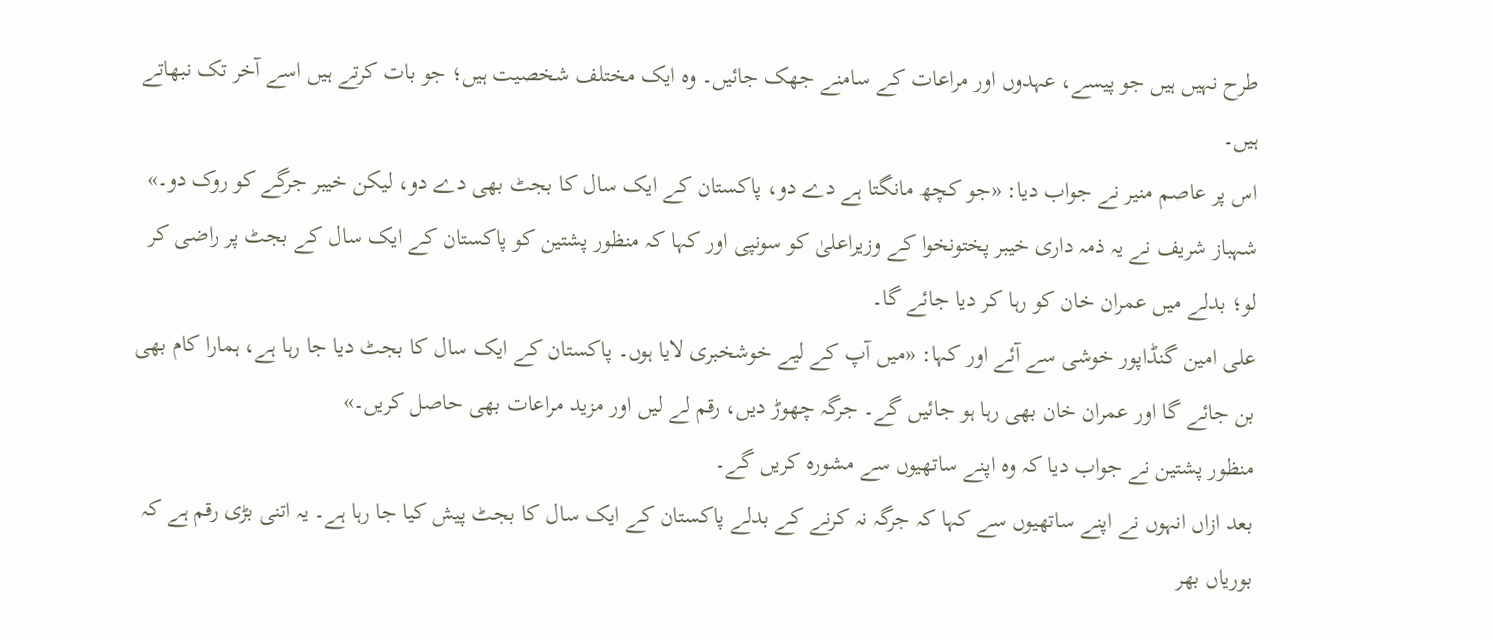طرح نہیں ہیں جو پیسے، عہدوں اور مراعات کے سامنے جھک جائیں۔ وہ ایک مختلف شخصیت ہیں؛ جو بات کرتے ہیں اسے آخر تک نبھاتے ہیں۔
اس پر عاصم منیر نے جواب دیا: «جو کچھ مانگتا ہے دے دو، پاکستان کے ایک سال کا بجٹ بھی دے دو، لیکن خیبر جرگے کو روک دو۔»
شہباز شریف نے یہ ذمہ داری خیبر پختونخوا کے وزیراعلیٰ کو سونپی اور کہا کہ منظور پشتین کو پاکستان کے ایک سال کے بجٹ پر راضی کر لو؛ بدلے میں عمران خان کو رہا کر دیا جائے گا۔
علی امین گنڈاپور خوشی سے آئے اور کہا: «میں آپ کے لیے خوشخبری لایا ہوں۔ پاکستان کے ایک سال کا بجٹ دیا جا رہا ہے، ہمارا کام بھی بن جائے گا اور عمران خان بھی رہا ہو جائیں گے۔ جرگہ چھوڑ دیں، رقم لے لیں اور مزید مراعات بھی حاصل کریں۔»
منظور پشتین نے جواب دیا کہ وہ اپنے ساتھیوں سے مشورہ کریں گے۔
بعد ازاں انہوں نے اپنے ساتھیوں سے کہا کہ جرگہ نہ کرنے کے بدلے پاکستان کے ایک سال کا بجٹ پیش کیا جا رہا ہے۔ یہ اتنی بڑی رقم ہے کہ بوریاں بھر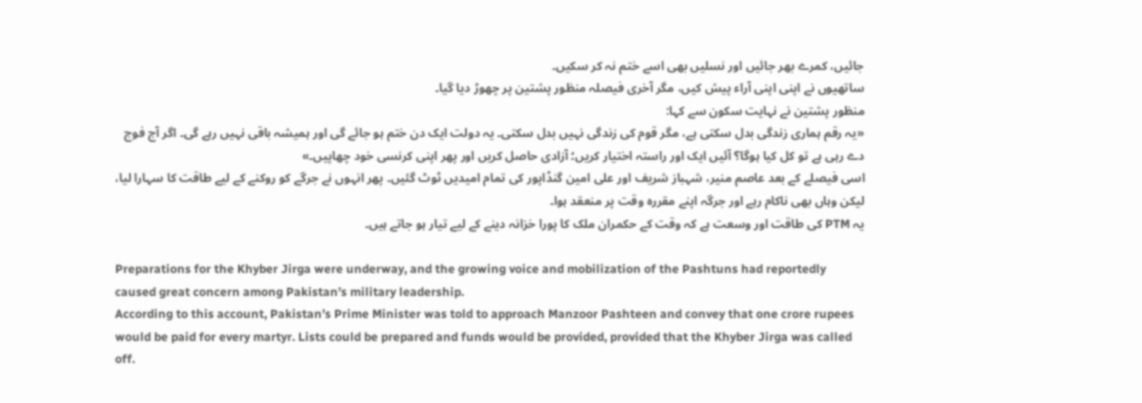جائیں، کمرے بھر جائیں اور نسلیں بھی اسے ختم نہ کر سکیں۔
ساتھیوں نے اپنی اپنی آراء پیش کیں، مگر آخری فیصلہ منظور پشتین پر چھوڑ دیا گیا۔
منظور پشتین نے نہایت سکون سے کہا:
«یہ رقم ہماری زندگی بدل سکتی ہے، مگر قوم کی زندگی نہیں بدل سکتی۔ یہ دولت ایک دن ختم ہو جائے گی اور ہمیشہ باقی نہیں رہے گی۔ اگر آج فوج دے رہی ہے تو کل کیا ہوگا؟ آئیں ایک اور راستہ اختیار کریں؛ آزادی حاصل کریں اور پھر اپنی کرنسی خود چھاپیں۔»
اسی فیصلے کے بعد عاصم منیر، شہباز شریف اور علی امین گنڈاپور کی تمام امیدیں ٹوٹ گئیں۔ پھر انہوں نے جرگے کو روکنے کے لیے طاقت کا سہارا لیا، لیکن وہاں بھی ناکام رہے اور جرگہ اپنے مقررہ وقت پر منعقد ہوا۔
یہ PTM کی طاقت اور وسعت ہے کہ وقت کے حکمران ملک کا پورا خزانہ دینے کے لیے تیار ہو جاتے ہیں۔

Preparations for the Khyber Jirga were underway, and the growing voice and mobilization of the Pashtuns had reportedly caused great concern among Pakistan’s military leadership.
According to this account, Pakistan’s Prime Minister was told to approach Manzoor Pashteen and convey that one crore rupees would be paid for every martyr. Lists could be prepared and funds would be provided, provided that the Khyber Jirga was called off.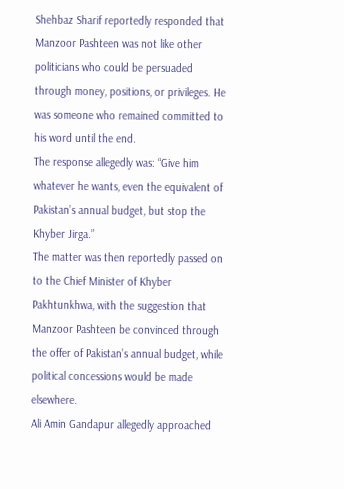Shehbaz Sharif reportedly responded that Manzoor Pashteen was not like other politicians who could be persuaded through money, positions, or privileges. He was someone who remained committed to his word until the end.
The response allegedly was: “Give him whatever he wants, even the equivalent of Pakistan’s annual budget, but stop the Khyber Jirga.”
The matter was then reportedly passed on to the Chief Minister of Khyber Pakhtunkhwa, with the suggestion that Manzoor Pashteen be convinced through the offer of Pakistan’s annual budget, while political concessions would be made elsewhere.
Ali Amin Gandapur allegedly approached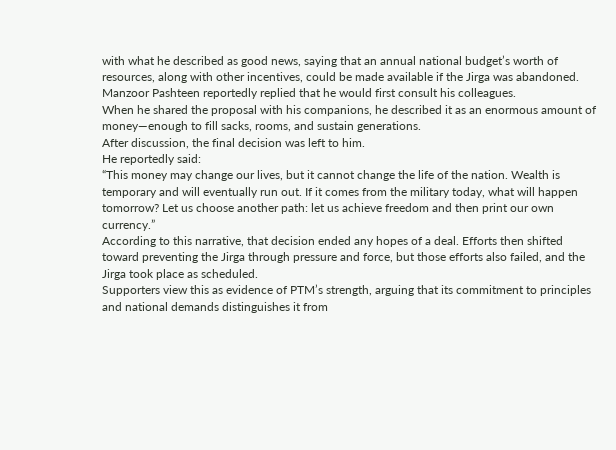with what he described as good news, saying that an annual national budget’s worth of resources, along with other incentives, could be made available if the Jirga was abandoned.
Manzoor Pashteen reportedly replied that he would first consult his colleagues.
When he shared the proposal with his companions, he described it as an enormous amount of money—enough to fill sacks, rooms, and sustain generations.
After discussion, the final decision was left to him.
He reportedly said:
“This money may change our lives, but it cannot change the life of the nation. Wealth is temporary and will eventually run out. If it comes from the military today, what will happen tomorrow? Let us choose another path: let us achieve freedom and then print our own currency.”
According to this narrative, that decision ended any hopes of a deal. Efforts then shifted toward preventing the Jirga through pressure and force, but those efforts also failed, and the Jirga took place as scheduled.
Supporters view this as evidence of PTM’s strength, arguing that its commitment to principles and national demands distinguishes it from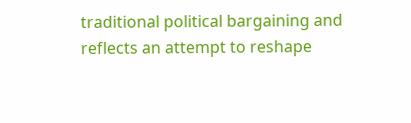traditional political bargaining and reflects an attempt to reshape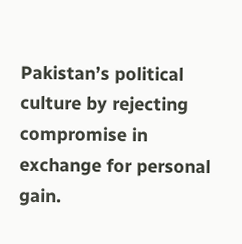Pakistan’s political culture by rejecting compromise in exchange for personal gain.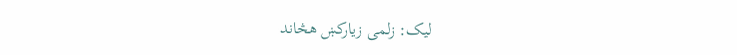ليک: زلمی زيارکښ هڅاند